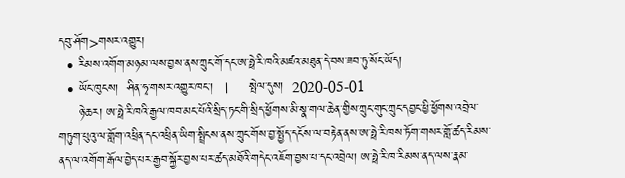དབུ་ཤོག>གསར་འགྱུར།
  • རིམས་འགོག་མཉམ་ལས་བྱས་ནས་ཀྲུང་གོ་དང་ཨ་ཧྥེ་རི་ཁའི་མཛའ་མཐུན་དེ་བས་ཟབ་ཏུ་སོང་ཡོད།
  • ཡོང་ཁུངས།  ཤིན་ཧྭ་གསར་འགྱུར་ཁང་།   |     སྤེལ་དུས།  2020-05-01
     ཉེ་ཆར། ཨ་ཧྥེ་རི་ཁའི་རྒྱལ་ཁབ་མང་པོའི་སྲིད་ཏང་གི་སྲིད་ཕྱོགས་མི་སྣ་གལ་ཆེན་གྱིས་ཀྲུང་གུང་ཀྲུང་དབྱང་ཕྱི་ཕྱོགས་འབྲེལ་གཏུག་པུའུ་ལ་གློག་འཕྲིན་དང་འཕྲིན་ཡིག་སྤྲིངས་ནས་ཀྲུང་གོས་བྱ་སྤྱོད་དངོས་ལ་བརྟེན་ནས་ཨ་ཧྥེ་རི་ཁས་ཏོག་གསར་གློ་ཚད་རིམས་ནད་ལ་འགོག་རྒོལ་བྱེད་པར་རྒྱབ་སྐྱོར་བྱས་པར་ཚད་མཐོའི་གདེང་འཇོག་བྱས་པ་དང་འབྲེལ། ཨ་ཧྥེ་རི་ཁ་རིམས་ནད་ལས་རྣམ་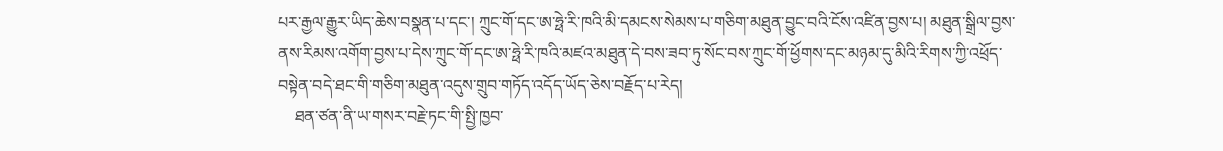པར་རྒྱལ་རྒྱུར་ཡིད་ཆེས་བསྣན་པ་དང་། ཀྲུང་གོ་དང་ཨ་ཧྥེ་རི་ཁའི་མི་དམངས་སེམས་པ་གཅིག་མཐུན་བྱུང་བའི་ངོས་འཛིན་བྱས་པ། མཐུན་སྒྲིལ་བྱས་ནས་རིམས་འགོག་བྱས་པ་དེས་ཀྲུང་གོ་དང་ཨ་ཧྥེ་རི་ཁའི་མཛའ་མཐུན་དེ་བས་ཟབ་ཏུ་སོང་བས་ཀྲུང་གོ་ཕྱོགས་དང་མཉམ་དུ་མིའི་རིགས་ཀྱི་འཕྲོད་བསྟེན་བདེ་ཐང་གི་གཅིག་མཐུན་འདུས་གྲུབ་གཏོད་འདོད་ཡོད་ཅེས་བརྗོད་པ་རེད།
    ཐན་ཙན་ནི་ཡ་གསར་བརྗེ་ཏང་གི་སྤྱི་ཁྱབ་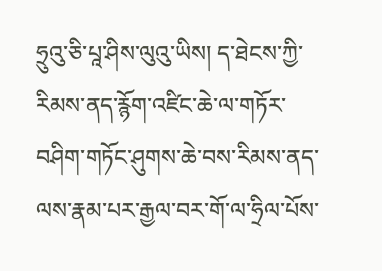ཧྲུའུ་ཅི་པཱ་ཤིས་ལུའུ་ཡིས། ད་ཐེངས་ཀྱི་རིམས་ནད་རྙོག་འཛིང་ཆེ་ལ་གཏོར་བཤིག་གཏོང་ཤུགས་ཆེ་བས་རིམས་ནད་ལས་རྣམ་པར་རྒྱལ་བར་གོ་ལ་ཧྲིལ་པོས་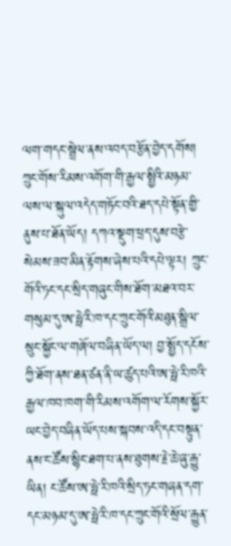ལག་གདང་སྦྲེལ་ནས་འབད་བརྩོན་བྱེད་དགོས། ཀྲུང་གོས་རིམས་འགོག་གི་རྒྱལ་སྤྱིའི་མཉམ་ལས་ལ་སྐུལ་འདེད་གཏོང་བའི་ཐད་དཔེ་སྟོན་གྱི་ནུས་པ་ཐོན་ཡོད། དཀའ་སྡུག་ཕྲད་དུས་བརྩེ་སེམས་ཟབ་མིན་རྟོགས་ཞེས་པའི་དཔེ་ལྟར། ཀྲུང་གོའི་ཏང་དང་སྲིད་གཞུང་གིས་ཐོག་མཐའ་བར་གསུམ་དུ་ཨ་ཧྥེ་རི་ཁ་དང་ཀྲུང་གོའི་མཐུན་སྒྲིལ་སྲུང་སྐྱོང་ལ་གཞོལ་བཞིན་ཡོད་ལ། བྱ་སྤྱོད་དངོས་ཀྱི་ཐོག་ནས་ཐན་ཙན་ནི་ཡ་ཚུད་པའི་ཨ་ཧྥེ་རི་ཁའི་རྒྱལ་ཁབ་ཁག་གི་རིམས་འགོག་ལ་རོགས་སྐྱོར་ཡང་བྱེད་བཞིན་ཡོད་པས་སྐབས་འདི་དང་བསྟུན་ནས་ང་ཚོས་སྙིང་ཐག་པ་ནས་ཐུགས་རྗེ་ཆེ་ཞུ་རྒྱུ་ཡིན། ང་ཚོས་ཨ་ཧྥེ་རི་ཁའི་སྲིད་ཏང་གཞན་དག་དང་མཉམ་དུ་ཨ་ཧྥེ་རི་ཁ་དང་ཀྲུང་གོའི་སྲོལ་རྒྱུན་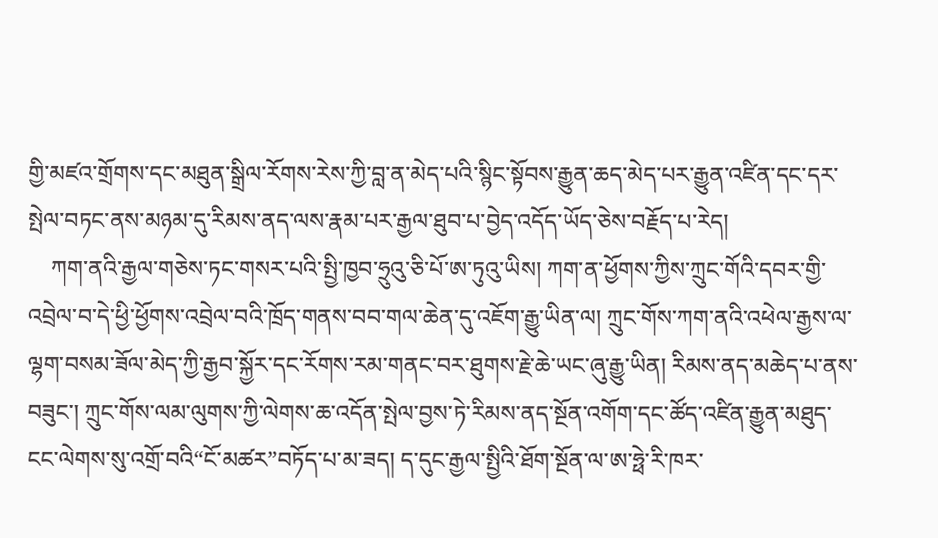གྱི་མཛའ་གྲོགས་དང་མཐུན་སྒྲིལ་རོགས་རེས་ཀྱི་བླ་ན་མེད་པའི་སྙིང་སྟོབས་རྒྱུན་ཆད་མེད་པར་རྒྱུན་འཛིན་དང་དར་སྤེལ་བཏང་ནས་མཉམ་དུ་རིམས་ནད་ལས་རྣམ་པར་རྒྱལ་ཐུབ་པ་བྱེད་འདོད་ཡོད་ཅེས་བརྗོད་པ་རེད།
    ཀག་ནའི་རྒྱལ་གཅེས་ཏང་གསར་པའི་སྤྱི་ཁྱབ་ཧྲུའུ་ཅི་པོ་ཨ་ཏུའུ་ཡིས། ཀག་ན་ཕྱོགས་ཀྱིས་ཀྲུང་གོའི་དབར་གྱི་འབྲེལ་བ་དེ་ཕྱི་ཕྱོགས་འབྲེལ་བའི་ཁྲོད་གནས་བབ་གལ་ཆེན་དུ་འཇོག་རྒྱུ་ཡིན་ལ། ཀྲུང་གོས་ཀག་ནའི་འཕེལ་རྒྱས་ལ་ལྷག་བསམ་ཟོལ་མེད་ཀྱི་རྒྱབ་སྐྱོར་དང་རོགས་རམ་གནང་བར་ཐུགས་རྗེ་ཆེ་ཡང་ཞུ་རྒྱུ་ཡིན། རིམས་ནད་མཆེད་པ་ནས་བཟུང་། ཀྲུང་གོས་ལམ་ལུགས་ཀྱི་ལེགས་ཆ་འདོན་སྤེལ་བྱས་ཏེ་རིམས་ནད་སྔོན་འགོག་དང་ཚོད་འཛིན་རྒྱུན་མཐུད་ངང་ལེགས་སུ་འགྲོ་བའི“ངོ་མཚར”བཏོད་པ་མ་ཟད། ད་དུང་རྒྱལ་སྤྱིའི་ཐོག་སྔོན་ལ་ཨ་ཧྥེ་རི་ཁར་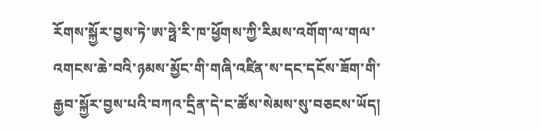རོགས་སྐྱོར་བྱས་ཏེ་ཨ་ཧྥེ་རི་ཁ་ཕྱོགས་ཀྱི་རིམས་འགོག་ལ་གལ་འགངས་ཆེ་བའི་ཉམས་མྱོང་གི་གཞི་འཛིན་ས་དང་དངོས་ཟོག་གི་རྒྱབ་སྐྱོར་བྱས་པའི་བཀའ་དྲིན་དེ་ང་ཚོས་སེམས་སུ་བཅངས་ཡོད།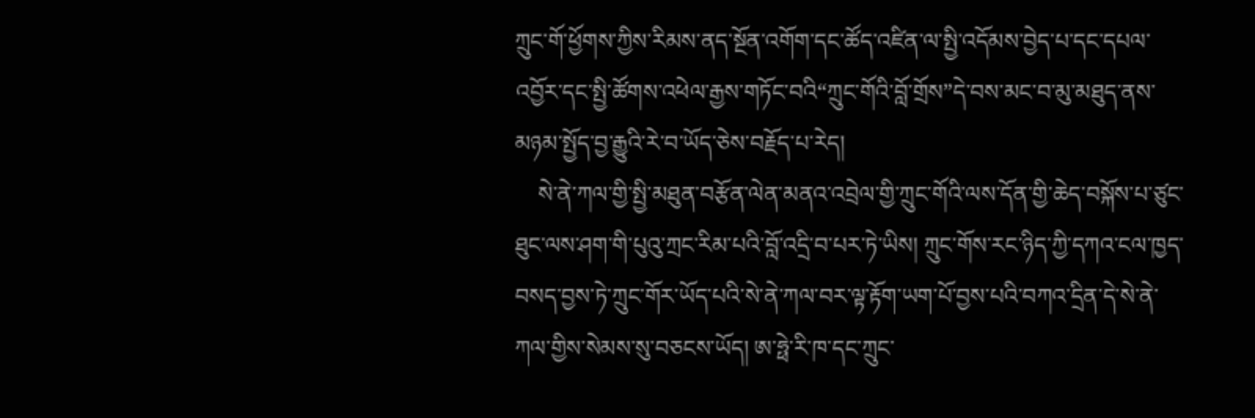ཀྲུང་གོ་ཕྱོགས་ཀྱིས་རིམས་ནད་སྔོན་འགོག་དང་ཚོད་འཛིན་ལ་སྤྱི་འདོམས་བྱེད་པ་དང་དཔལ་འབྱོར་དང་སྤྱི་ཚོགས་འཕེལ་རྒྱས་གཏོང་བའི“ཀྲུང་གོའི་བློ་གྲོས”དེ་བས་མང་བ་མུ་མཐུད་ནས་མཉམ་སྤྱོད་བྱ་རྒྱུའི་རེ་བ་ཡོད་ཅེས་བརྗོད་པ་རེད།
    སེ་ནེ་ཀལ་གྱི་སྤྱི་མཐུན་བརྩོན་ལེན་མནའ་འབྲེལ་གྱི་ཀྲུང་གོའི་ལས་དོན་གྱི་ཆེད་བསྐོས་པ་ཙུང་ཐུང་ལས་ཤག་གི་པུའུ་ཀྲང་རིམ་པའི་བློ་འདྲི་བ་པར་ཏེ་ཡིས། ཀྲུང་གོས་རང་ཉིད་ཀྱི་དཀའ་ངལ་ཁྱད་བསད་བྱས་ཏེ་ཀྲུང་གོར་ཡོད་པའི་སེ་ནེ་ཀལ་བར་ལྟ་རྟོག་ཡག་པོ་བྱས་པའི་བཀའ་དྲིན་དེ་སེ་ནེ་ཀལ་གྱིས་སེམས་སུ་བཅངས་ཡོད། ཨ་ཧྥེ་རི་ཁ་དང་ཀྲུང་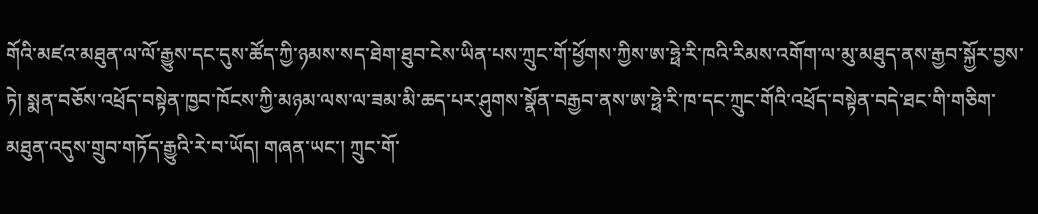གོའི་མཛའ་མཐུན་ལ་ལོ་རྒྱུས་དང་དུས་ཚོད་ཀྱི་ཉམས་སད་ཐེག་ཐུབ་ངེས་ཡིན་པས་ཀྲུང་གོ་ཕྱོགས་ཀྱིས་ཨ་ཧྥེ་རི་ཁའི་རིམས་འགོག་ལ་མུ་མཐུད་ནས་རྒྱབ་སྐྱོར་བྱས་ཏེ། སྨན་བཅོས་འཕྲོད་བསྟེན་ཁྱབ་ཁོངས་ཀྱི་མཉམ་ལས་ལ་ཟམ་མི་ཆད་པར་ཤུགས་སྣོན་བརྒྱབ་ནས་ཨ་ཧྥེ་རི་ཁ་དང་ཀྲུང་གོའི་འཕྲོད་བསྟེན་བདེ་ཐང་གི་གཅིག་མཐུན་འདུས་གྲུབ་གཏོད་རྒྱུའི་རེ་བ་ཡོད། གཞན་ཡང་། ཀྲུང་གོ་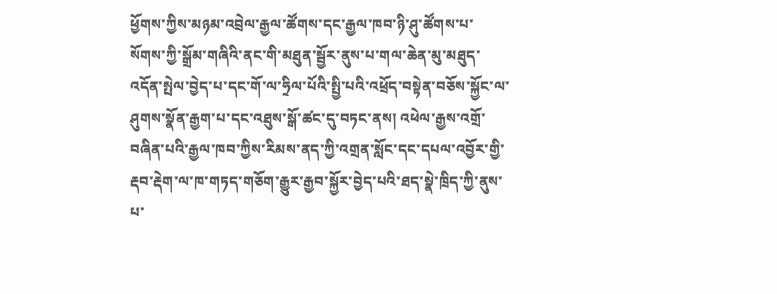ཕྱོགས་ཀྱིས་མཉམ་འབྲེལ་རྒྱལ་ཚོགས་དང་རྒྱལ་ཁབ་ཉི་ཤུ་ཚོགས་པ་སོགས་ཀྱི་སྒྲོམ་གཞིའི་ནང་གི་མཐུན་སྦྱོར་ནུས་པ་གལ་ཆེན་མུ་མཐུད་འདོན་སྤེལ་བྱེད་པ་དང་གོ་ལ་ཧྲིལ་པོའི་སྤྱི་པའི་འཕྲོད་བསྟེན་བཅོས་སྐྱོང་ལ་ཤུགས་སྣོན་རྒྱག་པ་དང་འཐུས་སྒོ་ཚང་དུ་བཏང་ནས། འཕེལ་རྒྱས་འགྲོ་བཞིན་པའི་རྒྱལ་ཁབ་ཀྱིས་རིམས་ནད་ཀྱི་འགྲན་སློང་དང་དཔལ་འབྱོར་གྱི་རྡབ་རྡེག་ལ་ཁ་གཏད་གཅོག་རྒྱུར་རྒྱབ་སྐྱོར་བྱེད་པའི་ཐད་སྣེ་ཁྲིད་ཀྱི་ནུས་པ་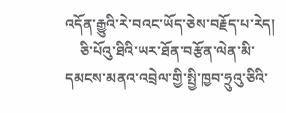འདོན་རྒྱུའི་རེ་བའང་ཡོད་ཅེས་བརྗོད་པ་རེད།
    ཅི་པོའུ་ཐིའི་ཡར་ཐོན་བརྩོན་ལེན་མི་དམངས་མནའ་འབྲེལ་གྱི་སྤྱི་ཁྱབ་ཧྲུའུ་ཅིའི་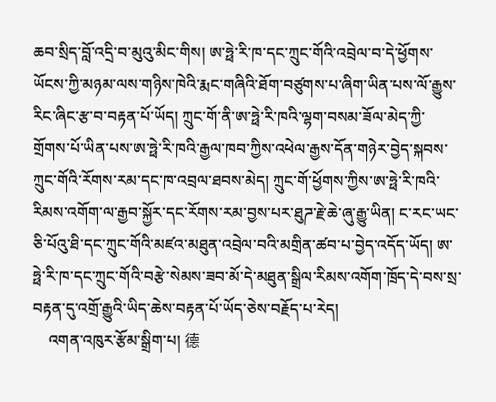ཆབ་སྲིད་བློ་འདྲི་བ་མུའུ་མིང་གིས། ཨ་ཧྥེ་རི་ཁ་དང་ཀྲུང་གོའི་འབྲེལ་བ་དེ་ཕྱོགས་ཡོངས་ཀྱི་མཉམ་ལས་གཉིས་ཁེའི་རྨང་གཞིའི་ཐོག་བཙུགས་པ་ཞིག་ཡིན་པས་ལོ་རྒྱུས་རིང་ཞིང་རྩ་བ་བརྟན་པོ་ཡོད། ཀྲུང་གོ་ནི་ཨ་ཧྥེ་རི་ཁའི་ལྷག་བསམ་ཟོལ་མེད་ཀྱི་གྲོགས་པོ་ཡིན་པས་ཨ་ཧྥེ་རི་ཁའི་རྒྱལ་ཁབ་ཀྱིས་འཕེལ་རྒྱས་དོན་གཉེར་བྱེད་སྐབས་ཀྲུང་གོའི་རོགས་རམ་དང་ཁ་འབྲལ་ཐབས་མེད། ཀྲུང་གོ་ཕྱོགས་ཀྱིས་ཨ་ཧྥེ་རི་ཁའི་རིམས་འགོག་ལ་རྒྱབ་སྐྱོར་དང་རོགས་རམ་བྱས་པར་ཐུཌ་རྗེ་ཆེ་ཞུ་རྒྱུ་ཡིན། ང་རང་ཡང་ཅི་པོའུ་ཐི་དང་ཀྲུང་གོའི་མཛའ་མཐུན་འབྲེལ་བའི་མགྲིན་ཚབ་པ་བྱེད་འདོད་ཡོད། ཨ་ཧྥེ་རི་ཁ་དང་ཀྲུང་གོའི་བརྩེ་སེམས་ཟབ་མོ་དེ་མཐུན་སྒྲིལ་རིམས་འགོག་ཁྲོད་དེ་བས་སྲ་བརྟན་དུ་འགྲོ་རྒྱུའི་ཡིད་ཆེས་བརྟན་པོ་ཡོད་ཅེས་བརྗོད་པ་རེད།
    འགན་འཁུར་རྩོམ་སྒྲིག་པ། 德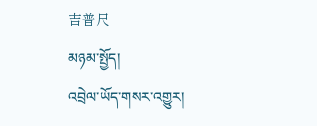吉普尺
མཉམ་སྤྱོད།
འབྲེལ་ཡོད་གསར་འགྱུར།